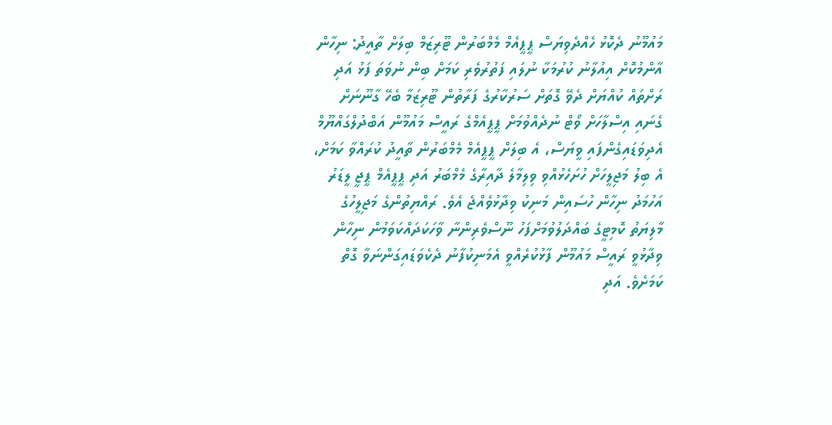މައުމޫނު ދެކޮޅު ހެއްދެވިޔަސް ޕީޕީއެމް މެމްބަރުން ޓޫރިޒަމް ބިލަށް ތާއީދު: ނިހާން
އާންމުކޮށް އިއުލާނު ކުރުމަކާ ނުލައި ފަތުރުވެރި ކަމަށް ބިން ނުވަތަ ފަޅު އަދި ރަށްތައް ކުއްޔަށް ދެވޭ ގޮތަށް ސަރުކާރުގެ ފަރާތުން ޓޫރިޒަމާ ބެހޭ ގާނޫނަށް ގެނައި އިސްލާހަށް ވޯޓް ނުދެއްވުމަށް ޕީޕީއެމްގެ ރައީސް މައުމޫން އަބްދުލްގައްޔޫމް އެދިވަޑައިގެންފައި ވީޔަސް، އެ ބިލަށް ޕީޕީއެމް މެމްބަރުން ތާއީދު ކުރައްވާ ކަމަށް، އެ ބިލު މަޖިލީހަށް ހުށަހެޅުއްވި ވިލިމާލެ ދާއިރާގެ މެމްބަރު އަދި ޕީޕީއެމް ޕީޖީ ލީޑަރު އަހުމަދު ނިހާން ހުސައިން މަނިކު ވިދާޅުވެއްޖެ އެވެ. ރައްޔިތުންގެ މަޖިލީހުގެ މާލިޔަތު ކޮމިޓީގެ ބައްދަލުވުމަށްފަހު ނޫސްވެރިންނާ ވާހަކަދައްކަވަމުން ނިހާން ވިދާޅުވީ ރައީސް މައުމޫން ފާޅުކުރެއްވީ އެމަނިކުފާނު ދެކެވަޑައިގަންނަވާ ގޮތް ކަމަށެވެ. އަދި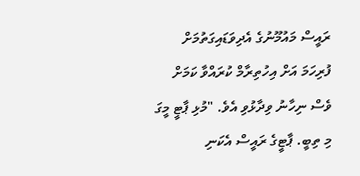ރައީސް މައުމޫނުގެ އެދިވަޑައިގަތުމަށް ފުރިހަމަ އަށް އިހުތިރާމް ކުރައްވާ ކަމަށް ވެސް ނިހާނު ވިދާޅުވި އެވެ. "މުޅި ޕާޓީ މީގަ މި ތިބީ. ޕާޓީގެ ރައީސް އެކަނި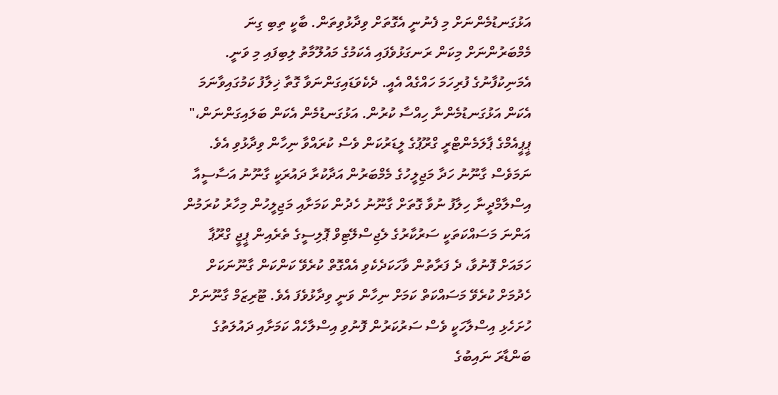އަޅުގަނޑުމެންނަށް މި ފެނުނީ އެގޮތަށް ވިދާޅުވިތަން. ބާކީ ތިބި ގިނަ މެމްބަރުންނަށް މިކަން ރަނގަޅުވެފައި އެކަމުގެ މައުލޫމާތު ލިބިފައި މި ވަނީ. އެމަނިކުފާނުގެ ފުރިހަމަ ހައްގެއް އެއީ. ދެކެވަޑައިގަންނަވާ ގޮތާ ޚިލާފު ކަމުގައިވާނަމަ އެކަން އަޅުގަނޑުމެންނާ ހިއްސާ ކުރުން. އަޅުގަނޑުމެން އެކަން ބަލައިގަންނަން،" ޕީޕީއެމްގެ ޕާލަމެންޓްރީ ގްރޫޕުގެ ލީޑަރުކަން ވެސް ކުރައްވާ ނިހާން ވިދާޅުވި އެވެ. ނަމަވެސް ގާނޫނު ހަދާ މަޖިލީހުގެ މެމްބަރުން އަދާކުރާ ދައުރަކީ ގާނޫނު އަސާސީއާ އިސްލާމްދީނާ ހިލާފު ނުވާ ގޮތަށް ގާނޫނު ހެދުން ކަމަށާއި މަޖިލީހުން މިހާރު ކުރަމުން އަންނަ މަސައްކަތަކީ ސަރުކާރުގެ ލެޖިސްލޭޓިވް ޕޮލިސީގެ ތެރެއިން ޕީޖީ ގްރޫޕާ ހަމައަށް ފޮނުވާ، ދެ ފަރާތުން ވާހަކަދެކެވި އެއްގޮތް ކުރެވޭ ކަންކަން ގާނޫނަކަށް ހެދުމަށް ކުރެވޭ މަސައްކަތް ކަމަށް ނިހާން ވަނީ ވިދާޅުވެފަ އެވެ. ޓޫރިޒަމް ގާނޫނަށް ހުށަހެޅި އިސްލާހަކީ ވެސް ސަރުކަރުން ފޮނުވި އިސްލާހެއް ކަމަށާއި ދައުލަތުގެ ބަންޑާރަ ނައިބުގެ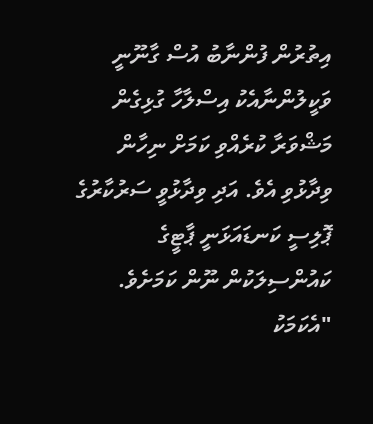އިތުރުން ފުންނާބު އުސް ގާނޫނީ ވަކީލުންނާއެކު އިސްލާހާ ގުޅިގެން މަޝްވަރާ ކުރެއްވި ކަމަށް ނިހާން ވިދާޅުވި އެވެ. އަދި ވިދާޅުވީ ސަރުކާރުގެ ޕޮލިސީ ކަނޑައަޅަނީ ޕާޓީގެ ކައުންސިލަކުން ނޫން ކަމަށެވެ. "އެކަމަކު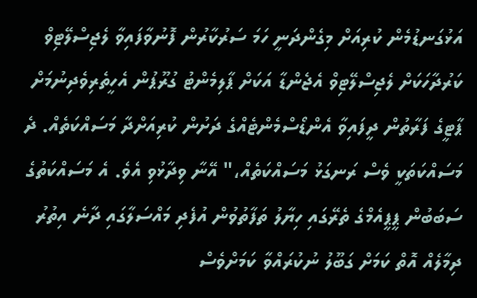އަޅުގަނޑުމެން ކުރިއަށް މިގެންދަނީ ހަމަ ސަރުކާރުން ފޮނުވާފައިވާ ލެޖިސްލޭޓިވް ކަރުދާހަކަށް ލެޖިސްލޭޓިވް އެޖެންޑާ އަކަށް ޕާލިމެންޓު ގުރޫޕުން އެހީތެރިވެދިނުމަށް ޕާޓީގެ ފަރާތުން ދީފައިވާ އެންޑޯސްމެންޓެއްގެ ދަށުން ކުރިއަށްދާ މަސައްކަތެއް. ދެ މަސައްކަތަކީ ވެސް ރަނގަޅު މަސައްކަތެއް،" އޭނާ ވިދާޅުވި އެވެ. އެ މަސައްކަތުގެ ސަބަބުން ޕީޕީއެމްގެ ތެރޭގައި ހިޔާލު ތަފާތުވުން އުފެދި މައްސަލާގައި ދާނެ އިތުރު ދިމާލެއް އޮތް ކަމަށް ގަބޫލު ނުކުރައްވާ ކަމަށްވެސް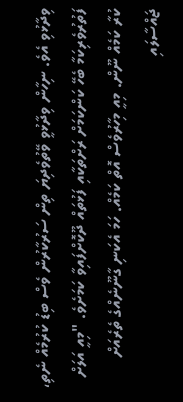ވިދާޅުވި އެވެ. ނިހާން ވިދާޅުވީ ވޭތުވެދިޔަ ތިން ސަރުކާރުން ވެސް ބިޑު ކުރުމެއް ނެތި، ފަތުރުވެރިކަމާ ބެހޭ ކަންކަމަށް ރަށްތަކާއި ފަޅުތައް ދޫކޮށްފައިވާ ކަމަށެވެ. "މިއީ އަލަށް ކުރާ ކަމެއް ނޫން. މިއީ މިހާރުވެސް އޮތް ކަމެއް. ހަމަ އެކަނި ގާނޫނެއްގެ ތެރެއަށް ޖައްސާލައި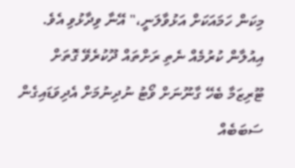މިކަން ހަމައަކަށް އަޅުވާލަނީ،" އޭނާ ވިދާޅުވި އެވެ. އިއުލާން ކުރުމެއް ނެތި ރަށްތައް ދޫކުރެވޭ ގޮތަށް ޓޫރިޒަމާ ބެހޭ ގާނޫނަށް ވޯޓު ނުދިނުމަށް އެދިވަޑައިގެން ސަބަބެއް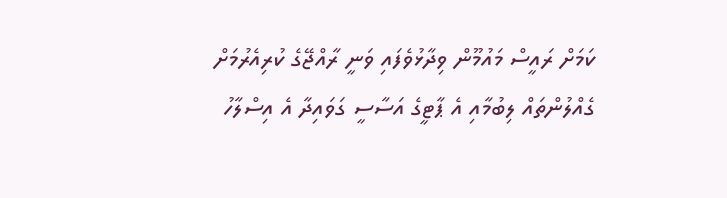ކަމަށް ރައީސް މައުމޫން ވިދާޅުވެފައި ވަނީ ރާއްޖޭގެ ކުރިއެރުމަށް ގެއްލުންތައް ލިބުމާއި އެ ޕާޓީގެ އަސާސީ ގަވައިދާ އެ އިސްލާހު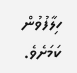ހިލާފުވުން ކަމަށެވެ.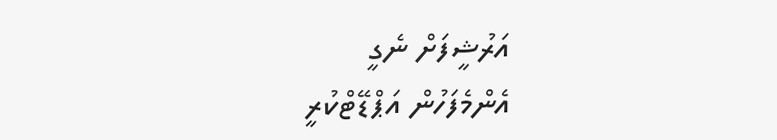އަރުޝީފަށް ނެގީ
އެންމެފަހުން އަޕްޑޭޓްކުރީ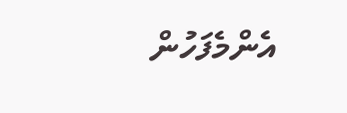އެންމެފަހުން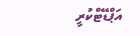އަޕްޑޭޓްކުރީ